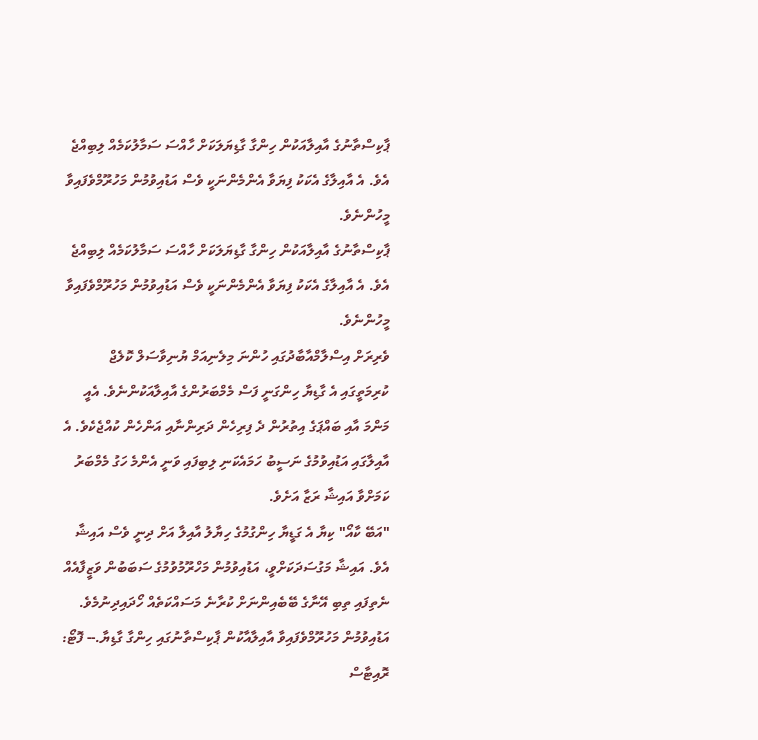ޕާކިސްތާނުގެ އާއިލާއަކުން ހިންގާ ގާޑިޔަލަކަށް ހާއްސަ ސަމާލުކަމެއް ލިބިއްޖެ އެވެ. އެ އާއިލާގެ އެކަކު ފިޔަވާ އެންމެންނަކީ ވެސް އަޑުއިވުމުން މަހުރޫމްވެފައިވާ މީހުންނެވެ.
ޕާކިސްތާނުގެ އާއިލާއަކުން ހިންގާ ގާޑިޔަލަކަށް ހާއްސަ ސަމާލުކަމެއް ލިބިއްޖެ އެވެ. އެ އާއިލާގެ އެކަކު ފިޔަވާ އެންމެންނަކީ ވެސް އަޑުއިވުމުން މަހުރޫމްވެފައިވާ މީހުންނެވެ.
ވެރިރަށް އިސްލާމްއާބާދުގައި ހުންނަ މިލެނިއަމް ޔުނިވާސަލް ކޮލެޖް ކުރިމަތީގައި އެ ގާޑިޔާ ހިންގަނީ ފަސް މެމްބަރުންގެ އާއިލާއަކުންނެވެ. އެއީ މަންމަ އާއި ބައްޕަގެ އިތުރުން ދެ ފިރިހެން ދަރިންނާއި އަންހެން ކުއްޖެކެވެ. އެ އާއިލާގައި އަޑުއިވުމުގެ ނަސީބު ހަމައެކަނި ލިބިފައި ވަނީ އެންމެ ހަގު މެމްބަރު ކަމަށްވާ އައިޝާ ރަޒާ އަށެވެ.
"އަބޭ ކާއޯ" ކިޔާ އެ ގަޑީޔާ ހިންގުމުގެ ހިޔާލު އާއިލާ އަށް ދިނީ ވެސް އައިޝާ އެވެ. އައިޝާ މަގުސަދަކަށްވީ، އަޑުއިވުމުން މަހްރޫމުވުމުގެ ސަބަބުން ވަޒީފާއެއް ނެތިފައި ތިބި އޭނާގެ ބޭބެއިންނަށް ކުރާނެ މަސައްކަތެއް ހޯދައިދިނުމެވެ.
އަޑުއިވުމުން މަހުރޫމްވެފައިވާ އާއިލާއާކުން ޕާކިސްތާނުގައި ހިންގާ ގާޑިޔާ.-- ފޮޓޯ: ރޮއިޓާސް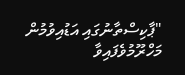"ޕާކިސްތާނުގައި އަޑުއިވުމުން މަހްރޫމުވެފައިވާ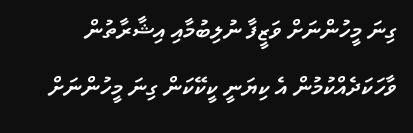ގިނަ މީހުންނަށް ވަޒީފާ ނުލިބުމާއި އިޝާރާތުން ވާހަކަދެއްކުމުން އެ ކިޔަނީ ކީކޭކަން ގިނަ މީހުންނަށް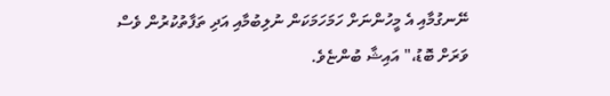ނޭނގުމާއި އެ މީހުންނަށް ހަމަހަމަކަން ނުލިބުމާއި އަދި ތަފާތުކުރުން ވެސް ވަރަށް ބޮޑު،" އައިޝާ ބުންޏެވެ.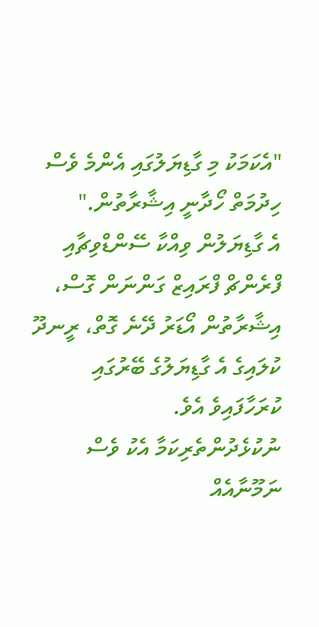"އެކަމަކު މި ގާޑިޔަލުގައި އެންމެ ވެސް ހިދުމަތް ހޯދާނީ އިޝާރާތުން."
އެ ގާޑިޔަލުން ވިއްކާ ސޭންޑްވިޗާއި ފްރެންޗް ފްރައިޒް ގަންނަން ގޮސް، އިޝާރާތުން އޯޑަރު ދޭނެ ގޮތް، ރީނދޫ ކުލައިގެ އެ ގާޑިޔަލުގެ ބޭރުގައި ކުރަހާފައިވެ އެވެ.
ނުކުޅެދުންތެރިކަމާ އެކު ވެސް ނަމޫނާއެއް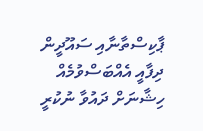ޕާކިސްތާނާއި ސައޫދީން ދިފާއީ އެއްބަސްވުމެއް
ހިޝާނަށް ދައުވާ ނުކުރީ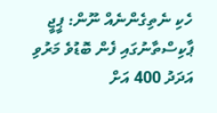ހެކި ނެތިގެންނެއް ނޫން: ޕީޖީ
ޕާކިސްތާނުގައި ފެން ބޮޑުވެ މަރުވި އަދަދު 400 އަށް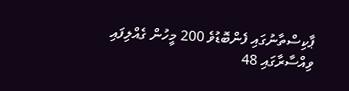ޕާކިސްތާނުގައި ފެންބޮޑުވެ 200 މީހުން ގެއްލިފައި
ވިއްސާރާގައި 48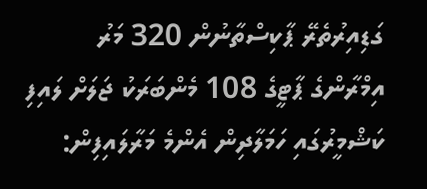ގަޑިއިރުތެރޭ ޕާކިސްތާނުން 320 މަރު
އިމްރާންގެ ޕާޓީގެ 108 މެންބަރަކު ޖަލަށް ލައިފި
ކަޝްމީރުގައި ހަމަލާދިން އެންމެ މަރާލައިފިން: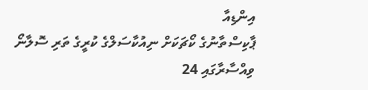އިންޑިއާ
ޕާކިސްތާނުގެ ކޯޗަކަށް ނިއުކާސަލްގެ ކުރީގެ ތަރި ސޮލާނޯ
ވިއްސާރާގައި 24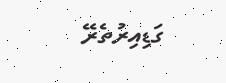ގަޑިއިރުތެރޭ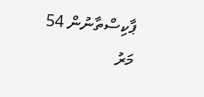ޕާކިސްތާނުން 54 މަރު